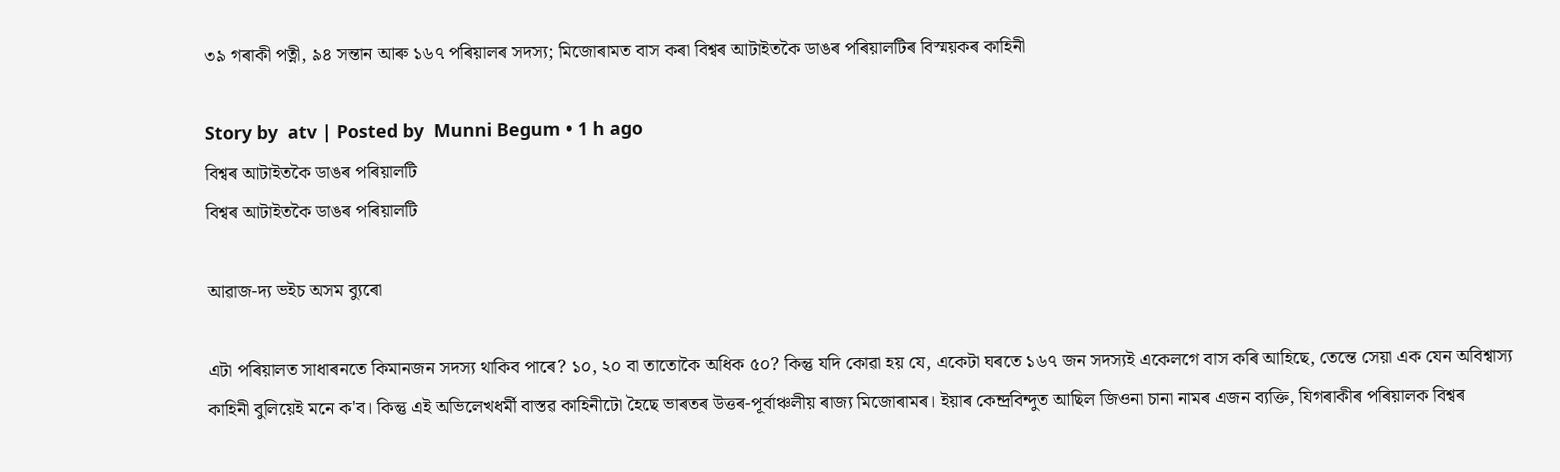৩৯ গৰাকী পত্নী, ৯৪ সন্তান আৰু ১৬৭ পৰিয়ালৰ সদস্য; মিজোৰামত বাস কৰা বিশ্বৰ আটাইতকৈ ডাঙৰ পৰিয়ালটিৰ বিস্ময়কৰ কাহিনী

Story by  atv | Posted by  Munni Begum • 1 h ago
বিশ্বৰ আটাইতকৈ ডাঙৰ পৰিয়ালটি
বিশ্বৰ আটাইতকৈ ডাঙৰ পৰিয়ালটি

আৱাজ-দ্য ভইচ অসম ব্যুৰো

এটা পৰিয়ালত সাধাৰনতে কিমানজন সদস্য থাকিব পাৰে? ১০, ২০ বা তাতোকৈ অধিক ৫০? কিন্তু যদি কোৱা হয় যে, একেটা ঘৰতে ১৬৭ জন সদস্যই একেলগে বাস কৰি আহিছে, তেন্তে সেয়া এক যেন অবিশ্বাস্য কাহিনী বুলিয়েই মনে ক'ব। কিন্তু এই অভিলেখধৰ্মী বাস্তৱ কাহিনীটো হৈছে ভাৰতৰ উত্তৰ-পূৰ্বাঞ্চলীয় ৰাজ্য মিজোৰামৰ। ইয়াৰ কেন্দ্ৰবিন্দুত আছিল জিওনা চানা নামৰ এজন ব্যক্তি, যিগৰাকীৰ পৰিয়ালক বিশ্বৰ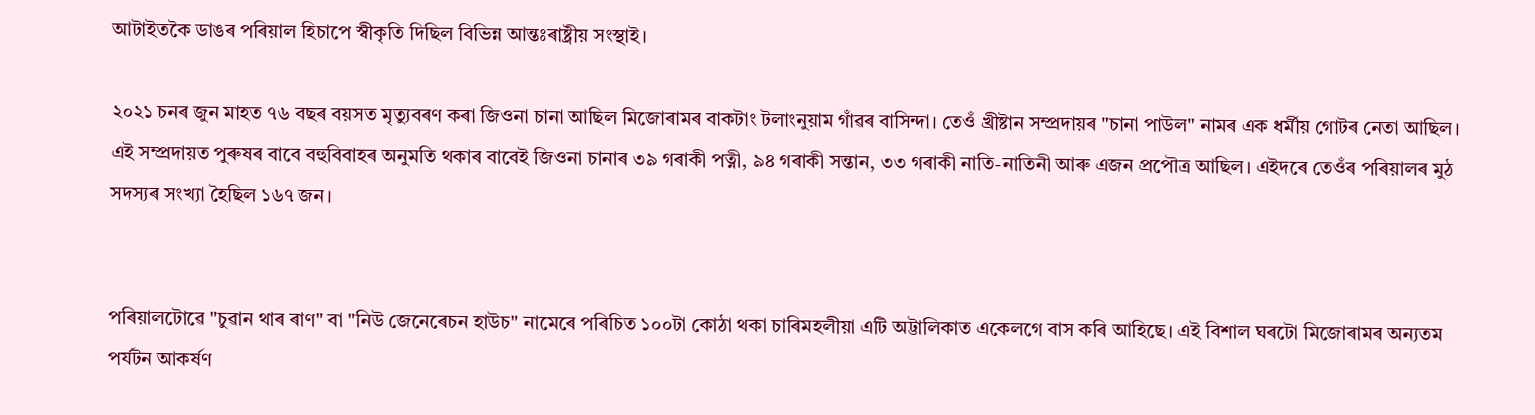আটাইতকৈ ডাঙৰ পৰিয়াল হিচাপে স্বীকৃতি দিছিল বিভিন্ন আন্তঃৰাষ্ট্ৰীয় সংস্থাই।

২০২১ চনৰ জুন মাহত ৭৬ বছৰ বয়সত মৃত্যুবৰণ কৰা জিওনা চানা আছিল মিজোৰামৰ বাকটাং টলাংনুয়াম গাঁৱৰ বাসিন্দা। তেওঁ খ্ৰীষ্টান সম্প্ৰদায়ৰ "চানা পাউল" নামৰ এক ধৰ্মীয় গোটৰ নেতা আছিল। এই সম্প্ৰদায়ত পুৰুষৰ বাবে বহুবিবাহৰ অনুমতি থকাৰ বাবেই জিওনা চানাৰ ৩৯ গৰাকী পত্নী, ৯৪ গৰাকী সন্তান, ৩৩ গৰাকী নাতি-নাতিনী আৰু এজন প্ৰপৌত্ৰ আছিল। এইদৰে তেওঁৰ পৰিয়ালৰ মুঠ সদস্যৰ সংখ্যা হৈছিল ১৬৭ জন।


পৰিয়ালটোৱে "চুৱান থাৰ ৰাণ" বা "নিউ জেনেৰেচন হাউচ" নামেৰে পৰিচিত ১০০টা কোঠা থকা চাৰিমহলীয়া এটি অট্টালিকাত একেলগে বাস কৰি আহিছে। এই বিশাল ঘৰটো মিজোৰামৰ অন্যতম পৰ্যটন আকৰ্ষণ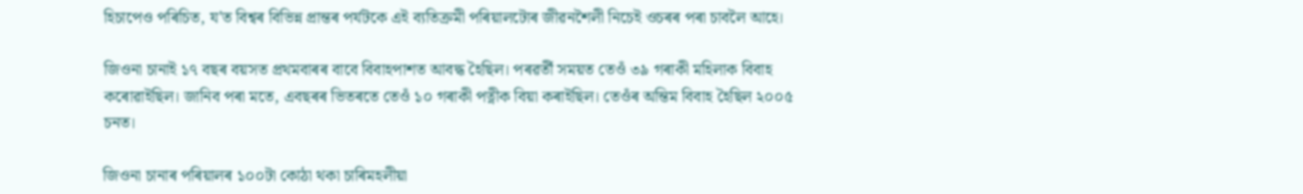হিচাপেও পৰিচিত, য'ত বিশ্বৰ বিভিন্ন প্ৰান্তৰ পৰ্যটকে এই ব্যতিক্ৰমী পৰিয়ালটোৰ জীৱনশৈলী নিচেই ওচৰৰ পৰা চাবলৈ আহে।

জিওনা চানাই ১৭ বছৰ বয়সত প্ৰথমবাৰৰ বাবে বিবাহপাশত আবদ্ধ হৈছিল। পৰৱৰ্তী সময়ত তেওঁ ৩৯ গৰাকী মহিলাক বিবাহ কৰোৱাইছিল। জানিব পৰা মতে, এবছৰৰ ভিতৰতে তেওঁ ১০ গৰাকী পত্নীক বিয়া কৰাইছিল। তেওঁৰ অন্তিম বিবাহ হৈছিল ২০০৫ চনত।

জিওনা চানাৰ পৰিয়ালৰ ১০০টা কোঠা থকা চাৰিমহলীয়া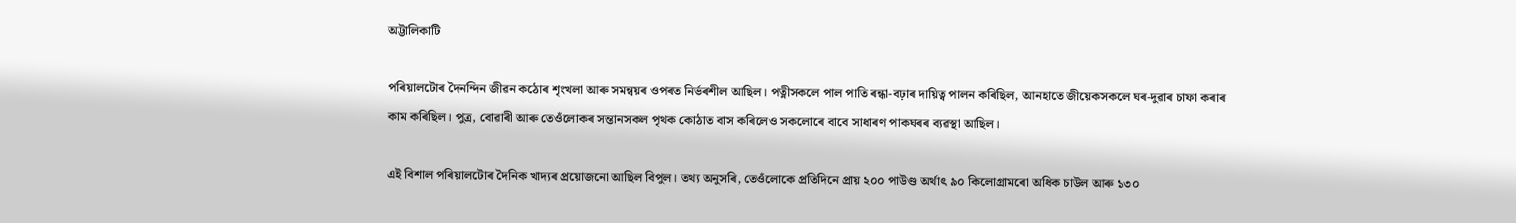অট্টালিকাটি

পৰিয়ালটোৰ দৈনন্দিন জীৱন কঠোৰ শৃংখলা আৰু সমন্বয়ৰ ওপৰত নিৰ্ভৰশীল আছিল। পত্নীসকলে পাল পাতি ৰন্ধা-বঢ়াৰ দায়িত্ব পালন কৰিছিল, আনহাতে জীয়েকসকলে ঘৰ-দুৱাৰ চাফা কৰাৰ কাম কৰিছিল। পুত্ৰ, বোৱাৰী আৰু তেওঁলোকৰ সন্তানসকল পৃথক কোঠাত বাস কৰিলেও সকলোৰে বাবে সাধাৰণ পাকঘৰৰ ব্যৱস্থা আছিল।

এই বিশাল পৰিয়ালটোৰ দৈনিক খাদ্যৰ প্ৰয়োজনো আছিল বিপুল। তথ্য অনুসৰি, তেওঁলোকে প্ৰতিদিনে প্ৰায় ২০০ পাউণ্ড অৰ্থাৎ ৯০ কিলোগ্ৰামৰো অধিক চাউল আৰু ১৩০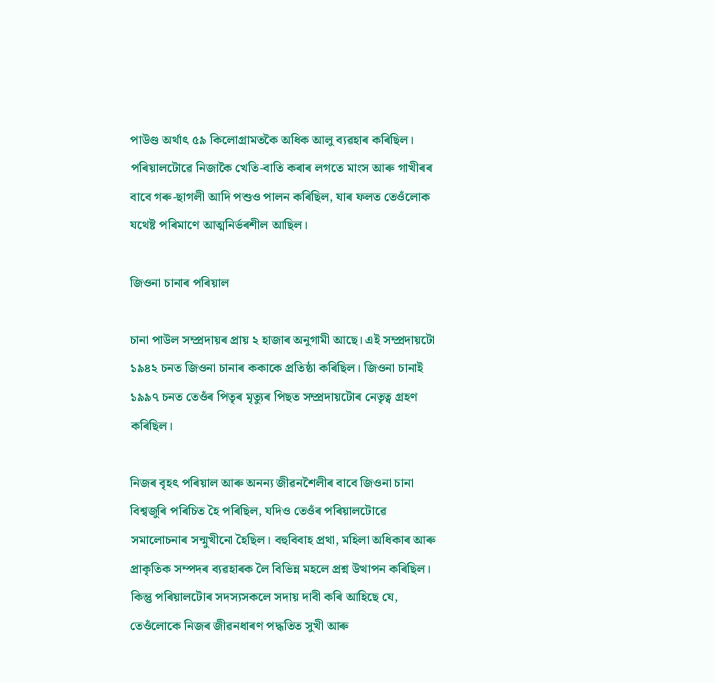পাউণ্ড অৰ্থাৎ ৫৯ কিলোগ্ৰামতকৈ অধিক আলু ব্যৱহাৰ কৰিছিল। পৰিয়ালটোৱে নিজাকৈ খেতি-বাতি কৰাৰ লগতে মাংস আৰু গাখীৰৰ বাবে গৰু-ছাগলী আদি পশুও পালন কৰিছিল, যাৰ ফলত তেওঁলোক যথেষ্ট পৰিমাণে আত্মনিৰ্ভৰশীল আছিল।

জিওনা চানাৰ পৰিয়াল

চানা পাউল সম্প্ৰদায়ৰ প্ৰায় ২ হাজাৰ অনুগামী আছে। এই সম্প্ৰদায়টো ১৯৪২ চনত জিওনা চানাৰ ককাকে প্ৰতিষ্ঠা কৰিছিল। জিওনা চানাই ১৯৯৭ চনত তেওঁৰ পিতৃৰ মৃত্যুৰ পিছত সম্প্ৰদায়টোৰ নেতৃত্ব গ্ৰহণ কৰিছিল।

নিজৰ বৃহৎ পৰিয়াল আৰু অনন্য জীৱনশৈলীৰ বাবে জিওনা চানা বিশ্বজুৰি পৰিচিত হৈ পৰিছিল, যদিও তেওঁৰ পৰিয়ালটোৱে সমালোচনাৰ সন্মুখীনো হৈছিল। বহুবিবাহ প্ৰথা, মহিলা অধিকাৰ আৰু প্ৰাকৃতিক সম্পদৰ ব্যৱহাৰক লৈ বিভিন্ন মহলে প্ৰশ্ন উত্থাপন কৰিছিল। কিন্তু পৰিয়ালটোৰ সদস্যসকলে সদায় দাবী কৰি আহিছে যে, তেওঁলোকে নিজৰ জীৱনধাৰণ পদ্ধতিত সুখী আৰু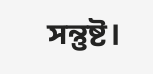সন্তুষ্ট।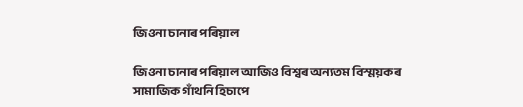জিওনা চানাৰ পৰিয়াল

জিওনা চানাৰ পৰিয়াল আজিও বিশ্বৰ অন্যতম বিস্ময়কৰ সামাজিক গাঁথনি হিচাপে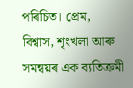পৰিচিত। প্ৰেম, বিশ্বাস, শৃংখলা আৰু সমন্বয়ৰ এক ব্যতিক্ৰমী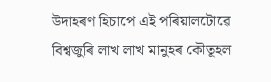উদাহৰণ হিচাপে এই পৰিয়ালটোৱে বিশ্বজুৰি লাখ লাখ মানুহৰ কৌতূহল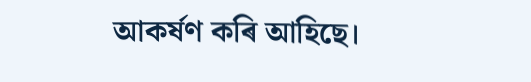আকৰ্ষণ কৰি আহিছে।